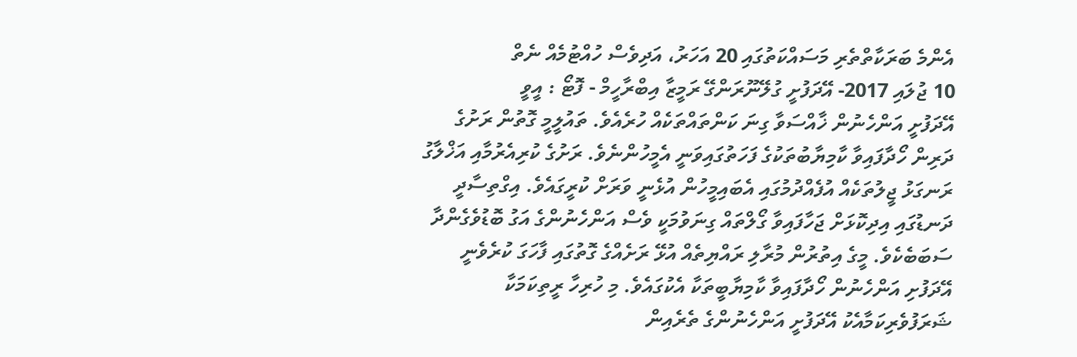އެންމެ ބަރަކާތްތެރި މަސައްކަތުގައި 20 އަހަރު، އަދިވެސް ހުއްޓުމެއް ނެތް
10 ޖުލައި 2017- އޭދަފުށީ ގުލޭނޫރަންގޭ ރަމީޒާ އިބްރާހީމް - ފޮޓޯ : އީވީ
އޭދަފުށީ އަންހެނުން ޚާއްސަވާ ގިނަ ކަންތައްތަކެއް ހުރެއެވެ. ތައުލީމީ ގޮތުން ރަށުގެ ދަރިން ހޯދާފައިވާ ކާމިޔާބުތަކުގެ ފަހަތުގައިވަނީ އެމީހުންނެވެ. ރަށުގެ ކުރިއެރުމާއި އަޚްލާގު ރަނގަޅު ޖީލުތަކެއް އުފެއްދުމުގައި އެބައިމީހުން އުޅެނީ ވަރަށް ކުރީގައެވެ. އިގްތިސާދީ ދަނޑުގައި އިދިކޮޅަށް ޖަހާފައިވާ ގޯލްތައް ގިނަވުމަކީ ވެސް އަންހެނުންގެ އަގު ބޮޑުވެގެންދާ ސަބަބެކެވެ. މީގެ އިތުރުން މުރާލި ރައްޔިތެއް އުޅޭ ރަށެއްގެ ގޮތުގައި ފާހަގަ ކުރެވެނީ އޭދަފުށި އަންހެނުން ހޯދާފައިވާ ކާމިޔާބީތަކާ އެކުގައެވެ. މި ހުރިހާ ރީތިކަމަކާ ޝަރަފުވެރިކަމާއެކު އޭދަފުށީ އަންހެނުންގެ ތެރެއިން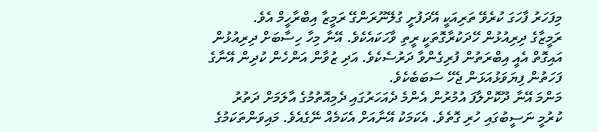މިފަހަރު ފާހަގަ ކުރެވޭ ތަރިއަކީ އޭދަފުށީ ގުލޭނޫރަންގޭ ރަމީޒާ އިބްރާހީމް އެވެ.
ރަމީޒާގެ ދިރިއުޅުން ހޭދަކުރާގޮތަކީ ރީތި ވާހަކައެކެވެ. އޭނާ މިހާ ހިސާބަށް ދިރިއުޅުން އައިގޮތް އެއީ އިބްރަތުން ފުރިގެންވާ ދަރުސެކެވެ. އަދި ޒުވާން އަންހެން ކުދިން އޭނާގެ ފަހަތުން ފިޔަވަޅުއަޅަން ޖެހޭ ސަބަބެކެވެ.
މަންމަ އޭނާ ދޫކޮށްލާފަ އުމުރުން އެންމެ ދެއަހަރުގައި ދެމިއޮތުމުގެ އާލަމަށް ދަތުރު ކުރުމީ ނަސީބުގައި ހުރި ގޮތެވެ. އެކަމަކު އޭނާއަށް އެކަމެއް ނޭގެއެވެ. މައިވަންތަކަމުގެ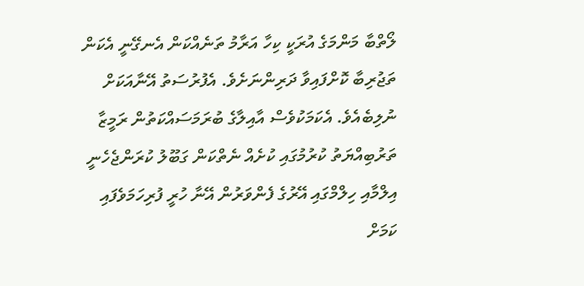ލޯތްބާ މަންމަގެ އުރަކީ ކިހާ އަރާމު ތަނެއްކަން އެނގޭނީ އެކަން ތަޖުރިބާ ކޮށްފައިވާ ދަރިންނަށެވެ. އެފުރުސަތު އޭނާއަކަށް ނުލިބެއެވެ. އެކަމަކުވެސް އާއިލާގެ ބުރަމަސައްކަތުން ރަމީޒާ ތަރުބިއްޔަތު ކުރުމުގައި ކުށެއް ނެތްކަން ގަބޫލު ކުރަންޖެހެނީ އިލްމާއި ހިލްމްގައި އޭރުގެ ފެންވަރުން އޭނާ ހުރީ ފުރިހަމަވެފައި ކަމަށް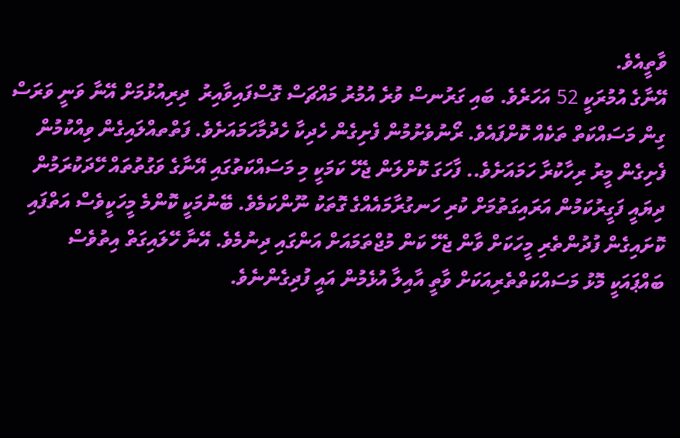ވާތީއެވެ.
އޭނާގެ އުމުރަކީ 52 އަހަރެވެ. ބައި ގަރުނސް ވުރެ އުމުރު މައްޗަސް ގޮސްފައިވާއިރު  ދިރިއުޅުމަށް އޭނާ ވަނީ ވަރަސް ގިން މަސައްކަތް ތަކެއް ކޮށްފައެވެ. ރޯނުވެށުމުން ފެށިގެން ހެދިކާ ހެދުމާހަމައަށެވެ. ފަތްތއްލައިގެން ވިއްކުމުން ފެށިގެން މީރު ރިހާކުރާ ހަމައަށެވެ.. ފާހަގަ ކޮށްލަން ޖެހޭ ކަމަކީ މި މަސައްކަތުގައި އޭނާގެ ވަގުތުތައް ހޭދަކުރަމުން ދިޔައީ ފަގީރުކަމުން އަރައިގަތުމަށް ކުރި ހަނގުރާމައެއްގެ ގޮތަކު ނޫންކަމެވެ. ބޭނުމަކީ ކޮންމެ މީހަކީވެސް އަތްފައި ކޮށައިގެން ފުދުންތެރި މީހަކަށް ވާން ޖެހޭ ކަން މުޖްތަމައަށް އަންގައި ދިނުމެވެ. އޭނާ ހޭލައިގަތް އިތުވެސް ބައްޕައަކީ މޮޅު މަސައްކަތްތެރިއަކަށް ވާތީ އާއިލާ އުޅެމުން އައީ ފުދިގެންނެވެ.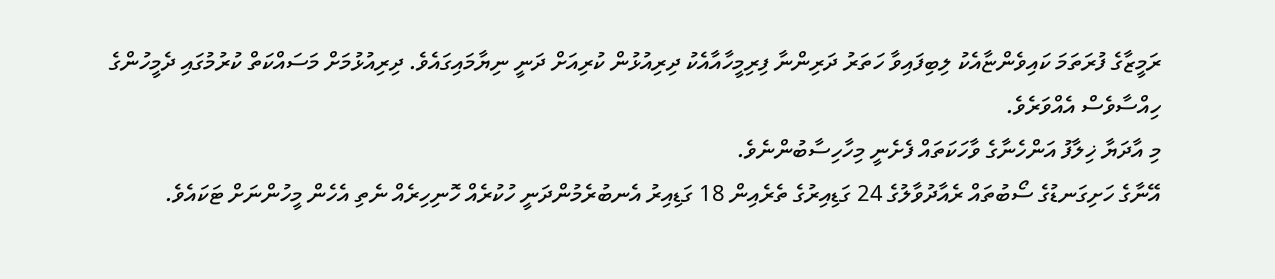ރަމީޒާގެ ފުރަތަމަ ކައިވެންޏާއެކު ލިބިފައިވާ ހަތަރު ދަރިންނާ ފިރިމީހާއާއެކު ދިރިއުޅުން ކުރިއަށް ދަނީ ނިޔާމައިގައެވެ. ދިރިއުޅުމަށް މަސައްކަތް ކުރުމުގައި ދެމީހުންގެ ހިއްސާވެސް އެއްވަރެވެ.
މި އާދަޔާ ޚިލާފު އަންހެނާގެ ވާހަކަތައް ފެށެނީ މިހާހިސާބުންނެވެ.
އޭނާގެ ހަށިގަނޑުގެ ސޯބުތައް ރެއާދުވާލުގެ 24 ގަޑިއިރުގެ ތެރެއިން 18 ގަޑިއިރު އެނބުރެމުންދަނީ ހުކުރެއް ހޮނިހިރެއް ނެތި އެހެން މީހުންނަށް ޓަކައެވެ.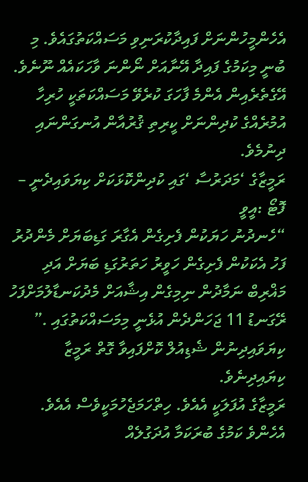އެހެންމީހުންނަށް ފައިދާކުރަނިވި މަސައްކަތުގައެވެ. މި ބުނީ މިކަމުގެ ފައިދާ އޭނާއަށް ނޯންނަ ވާހަކައެއް ނޫނެވެ. އޭގެތެރެއިން އެންމެ ފާހަގަ ކުރެވޭ މަސައްކަތަކީ ހުރިހާ އުމުރެއްގެ ކުދިންނަށް ކީރިތި ޤުރުއާން އުނގަންނައި ދިނުމެވެ.
ރަމީޒާގެ ‘މަދަރުސާ ‘ގައި ކުދިންކޮޅަކަށް ކިޔަވައިދެނީ – ފޮޓޯ :އީވީ
“ހެނދުނު ހަޔަކުން ފެށިގެން އެގާރަ ގަޑިބަޔަށް މެންދުރު ފަހު އެކަކުން ފެށިގެން ހަވީރު ހަތަރުގަޑި ބަޔަށް އަދި މަޣްރިބް ނަމާދުން ނިމިގެން އިޝާއަށް މެދުކަނޑާލުމަށްފަހު  ރޭގަނޑު 11 ޖަހަންދެން އުޅެނީ މިމަސައްކަތުގައި .” ކިޔަވައިދިނުން ޝެޑިއުލް ކޮށްފައިވާ ގޮތް ރަމީޒާ ކިޔައިދިނެވެ.
ރަމީޒާގެ އުފަލަކީ އެއެވެ. ހިތްހަމަޖެހުމަކީވެސް އެއެވެ. އެހެންވެ ކަމުގެ ބުރަކަމާ އުދަގުލެއް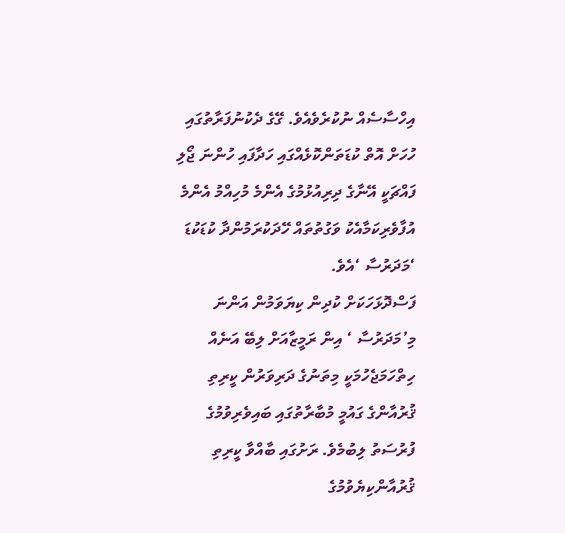އިހްސާސެއް ނުކުރެވެއެވެ. ގޭގެ ދެކުނުފަރާތުގައި ހުހަށް އޮތް ކުޑަތަންކޮޅެއްގައި ހަދާފައި ހުންނަ ޖޯލި ފައްޗަކީ އޭނާގެ ދިރިއުޅުމުގެ އެންމެ މުހިއްމު އެންމެ އުފާވެރިކަމާއެކު ވަގުތުތައް ހޭދަކުރަމުންދާ ކުޑަކުޑަ ‘މަދަރުސާ ‘އެވެ.
ފަސްދޮޅަހަކަށް ކުދިން ކިޔަވަމުން އަންނަ މި’މަދަރުސާ ‘ އިން ރަމީޒާއަށް ލިބޭ އަނެއް ހިތްހަމަޖެހުމަކީ މިތަނުގެ ދަރިވަރުން ކީރިތި ޤުރުއާންގެ ގައުމީ މުބާރާތުގައި ބައިވެރިވުމުގެ ފުރުސަތު ލިބުމެވެ. ރަށުގައި ބާއްވާ ކީރިތި ޤުރުއާންކިޔެވުމުގެ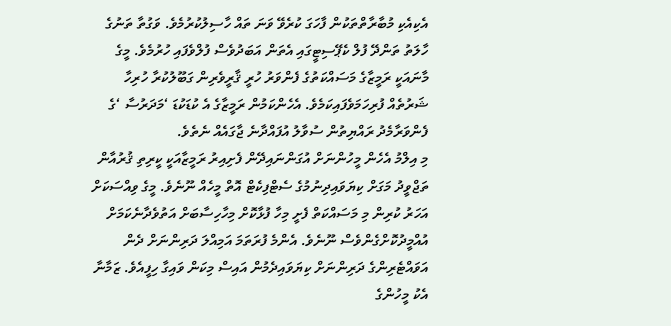އެކިއެކި މުބާރާތްތަކުން ފާހަގަ ކުރެވޭ ވަނަ ތައް ހާސިލުކުރުމެވެ. ވަގުތާ ތަނުގެ ހާލަތު ތަންދޭ ފުލް ކެޕޭސިޓީގައި އެތަން އަބަދުވެސް ފުލްވެފައި ހުރުމެވެ. މީގެ މާނައަކީ ރަމީޒާގެ މަސައްކަތުގެ ފެންވަރު ހުރީ ޤާރީވެރިން ގަބޫލުކުރާ ހުރިހާ ޝަރުތެއް ފުރިހަމަވެފައިކަމެވެ. އެހެންކަމުން ރަމީޒާގެ އެ ކުޑަކުޑަ ‘މަދަރުސާ ‘ގެ ފެންވަރާމެދު ރައްޔިތުން ސުވާލު އުފައްދާނެ ޖާގައެއް ނެތެވެ.
މި އިލްމު އެހެން މީހުންނަށް އުގަންނައިދޭން ފެށިއިރު ރަމީޒާއަކީ ކީރިތި ޤުރުއާން ތަޖްވީދު މަގަށް ކިޔަވައިދިނުމުގެ ސެޓްފިކެޓް އޮތް މީހެއް ނޫނެވެ. މީގެ ވިއްސަކަށް އަހަރު ކުރިން މި މަސައްކަތް ފެށީ މިހާ ފުޅާކޮށް މިހާހިސާބަށް އަތުވެދާނެކަމަށް އުއްމީދުކޮށްގެންވެސް ނޫނެވެ. އެންމެ ފުރަތަމަ އަމިއްލަ ދަރިންނަށް ދެން އަވައްޓެރިންގެ ދަރިންނަށް ކިޔަވައިދެމުން އައިސް މިކަން ވައިގާ ހިފީއެވެ. ޒަމާނާ އެކު މީހުންގެ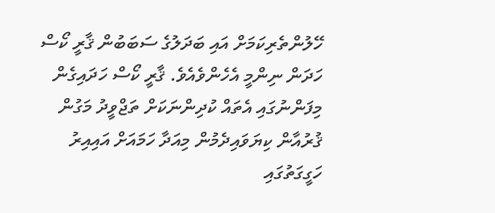ހޭލުންތެރިކަމަށް އައި ބަދަލުގެ ސަބަބުން ޤާރީ ކޯސް ހަދަން ނިންމީ އެހެންވެއެވެ. ޤާރީ ކޯސް ހަދައިގެން މިފަންނުގައި އެތައް ކުދިންނަކަށް ތަޖްވީދު މަގުން ޤުރުއާން ކިޔަވައިދެމުން މިއަދާ ހަމައަށް އައިއިރު ހަގީގަތުގައި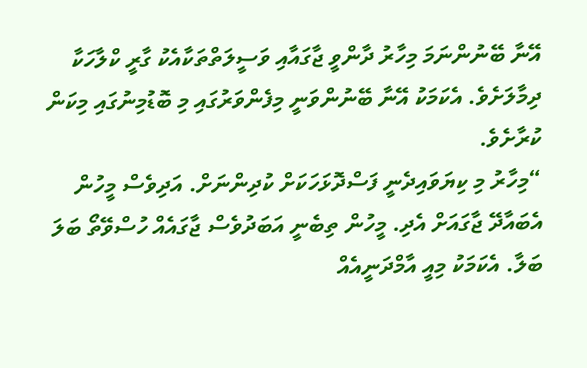އޭނާ ބޭނުންނަމަ މިހާރު ދާންވީ ޖާގައާއި ވަސީލަތްތަކާއެކު ގާރީ ކްލާހަކާ ދިމާލަށެވެ. އެކަމަކު އޭނާ ބޭނުންވަނީ މިފެންވަރުގައި މި ބޮޑުމިނުގައި މިކަން ކުރާށެވެ.
“މިހާރު މި ކިޔަވައިދެނީ ފަސްދޮޅަހަކަށް ކުދިންނަށް. އަދިވެސް މީހުން އެބައާދޭ ޖާގައަށް އެދި. މީހުން ތިބެނީ އަބަދުވެސް ޖާގައެއް ހުސްވޭތޯ ބަލަ ބަލާ. އެކަމަކު މިއީ އާމްދަނީއެއް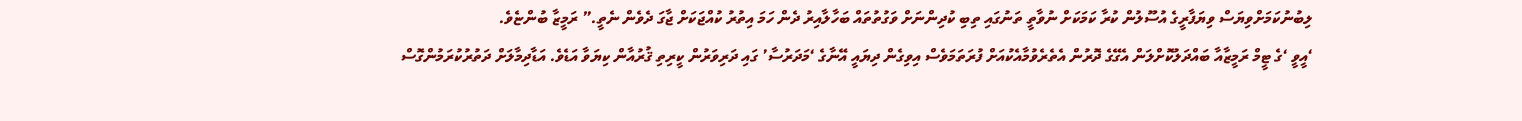ލިބުނުކަމަށްވިޔަސް ވިޔަފާރީގެ އުސޫލުން ކުރާ ކަމަކަށް ނުވާތީ ތަނުގައި ތިބި ކުދިންނަށް ވަގުތުތައް ބަހާލާއިރު ދެން ހަމަ އިތުރު ކުއްޖަކަށް ޖާގަ ދެވެން ނެތީ.” ރަމީޒާ ބުންޏެވެ.
‘އީވީ ‘ގެ ޓީމް ރަމީޒާއާ ބައްދަލުކޮށްލަން އެގޭގެ ދޮރުން އެތެރެވުމާއެކުއަށް ފުރަތަމަވެސް އިވިގެން ދިޔައީ އޭނާގެ ‘މަދަރުސާ’ ގައި ދަރިވަރުން ކީރިތި ޤުރުއާން ކިޔަވާ އަޑެވެ. އަޑާދިމާލަށް ދަތުރުކުރަމުންގޮސް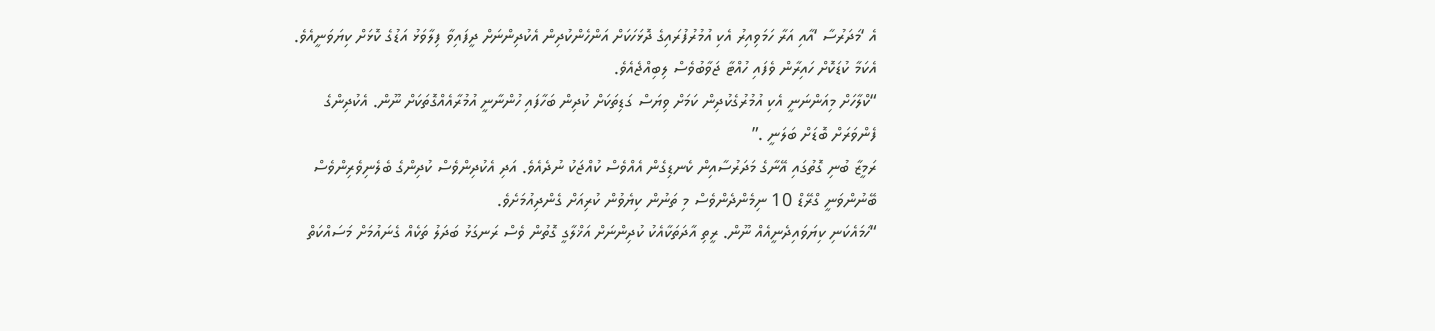އެ ‘މަދަރުސާ ‘އާއި އަރާ ހަމަވިއިރު އެކި އުމުރުފުރައިގެ ދޮޅަހަކަށް އަންހެންކުދިން އެކުދިންނަށް ދީފައިވާ ފިލާވަޅު އަޑުގެ ކޮޅަށް ކިޔަވަނީއެވެ. އެކަމާ ކުޑަކޮށް ހައިރާން ވެފައި ހުއްޓާ ޖަވާބުވެސް ލިބިއްޖެއެވެ.
“ކްލާހަށް މިއަންނަނީ އެކި އުމުރުގެކުދިން ކަމަށް ވިޔަސް ގަޑިތަކަށް ކުދިން ބަހާފައި ހުންނާނީ އުމުރާއެއްގޮތަކަށް ނޫން. އެކުދިންގެ ފެންވަރަށް ބޮޑަށް ބަލަނީ .”
ރަމީޒާ ބުނި ގޮތުގައި އޭނާގެ މަދަރުސާއިން ކެނޑިގެން އެއްވެސް ކުއްޖަކު ނުދެއެވެ. އަދި އެކުދިންވެސް ކުދިންގެ ބެލެނިވެރިންވެސް ބޭނުންވަނީ ގްރޭޑް 10 ނިމެންދެންވެސް މި ތަނުން ކިޔެވުން ކުރިއަށް ގެންދިއުމަށެވެ.
“ހަމައެކަނި ކިޔަވައިދެނީއެއް ނޫން. ރީތި އާދަތަކާއެކު ކުދިންނަށް އަޚްލާގީ ގޮތުން ވެސް ރަނގަޅު ބަދަލު ތަކެއް ގެނައުމަށް މަސައްކަތް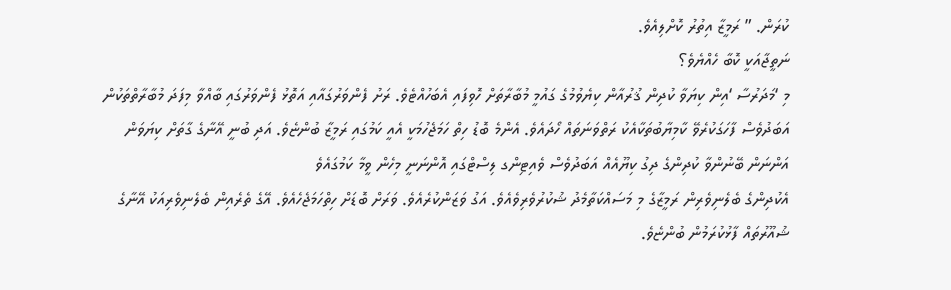ކުރަން. ” ރަމީޒާ އިތުރު ކޮށްލިއެވެ.
ނަތީޖާއަކީ ކޮބާ ހެއްޔެވެ؟
މި ‘މަދަރުސާ ‘އިން ކިޔަވާ ކުދިން ޤުރުއާން ކިޔެވުމުގެ ގައުމީ މުބާރާތަށް ހޮވިފައި އެބަހުއްޓެވެ. ރަށު ފެންވަރުގައާއި އަތޮޅު ފެންވަރުގައި ބާއްވާ މިފަދަ މުބާރާތްތަކުން އަބަދުވެސް ފާހަގަކުރެވޭ ކާމިޔާބުތަކާއެކު ރަތްވަނަތައް ހޯދައެވެ. އެންމެ ބޮޑު ހިތް ހަމަޖެހުމަކީ އެއީ ކަމުގައި ރަމީޒާ ބުންޏެވެ. އަދި ބުނީ އޭނާގެ ގާތަށް ކިޔަވަން އަންނަން ބޭނުންވާ ކުދިންގެ ދިގު ކިޔޫއެއް އަބަދުވެސް ވެއިޓިންގ ލިސްޓްގައި އޮންނަނީ މިހެން ވީމާ ކަމުގައެވެ
އެކުދިންގެ ބެލެނިވެރިން ރަމީޒާގެ މި މަސައްކަތާމެދު ޝުކުރުވެރިވެއެވެ. އަގު ވަޒަންކުރެއެވެ. ވަރަށް ބޮޑަށް ހިތްހަމަޖެހެއެވެ. އޭގެ ތެރެއިން ބެލެނިވެރިއަކު އޭނާގެ ޝުއޫރުތައް ފާޅުކުރަމުން ބުންޏެވެ.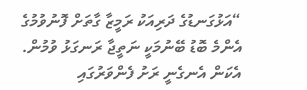“އަޅުގަނޑުގެ ދަރިއަކު ރަމީޒާ ގާތަށް ފޮނުވުމުގެ އެންމެ ބޮޑު ބޭނުމަކީ ނަތީޖާ ރަނގަޅު ވުމުން. އެކަން އެނގެނީ ރަށު ފެންވަރުގައި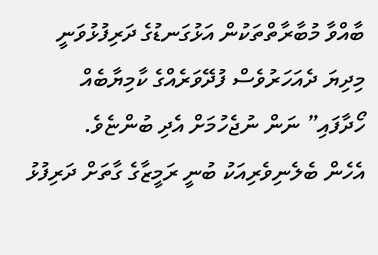ބާއްވާ މުބާރާތްތަކުން އަޅުގަނޑުގެ ދަރިފުޅުވަނީ މިދިޔަ ދެއަހަރުވެސް ފުދޭވަރެއްގެ ކާމިޔާބެއް ހޯދާފައި” ނަން ނުޖެހުމަށް އެދި ބުންޏެވެ.
އެހެން ބެލެނިވެރިއަކު ބުނީ ރަމީޒާގެ ގާތަށް ދަރިފުޅު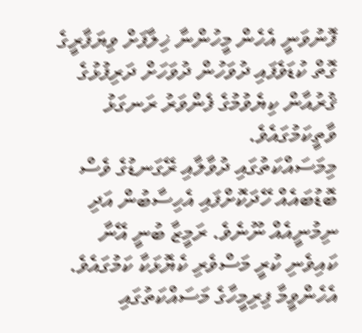ފޮނުވަނީ އެހެން މީހުންނާ ޚިލާފަށް ވިޔަފާރީގެ ގޮތް ކުޑަވެފައި ދުވަހުން ދުވަހަށް ދަރިފުޅުގެ ޤުރުއާން ކިޔެވުމުގެ ފެންވަރު ރަނގަޅު ވާތީކަމުގައެވެ.
މިމަސައްކަތުގައި ދުވާލާއި ރޭގަނޑުގެ ވެސް ބޮޑުބައެއް ހޭދަކޮށްފައި އެހިސާބުން އަދި ނިމުނީއެއް ނޫނެވެ. ރަމީޒާ ބުނީ އޭނާ ކައިވެނި ކުރީ މަސްވެރި ކެޔޮޅަކާ ކަމުގައެވެ. އެހެންވީމާ ފިރިމީހާގެ މަސައްކަތުގައި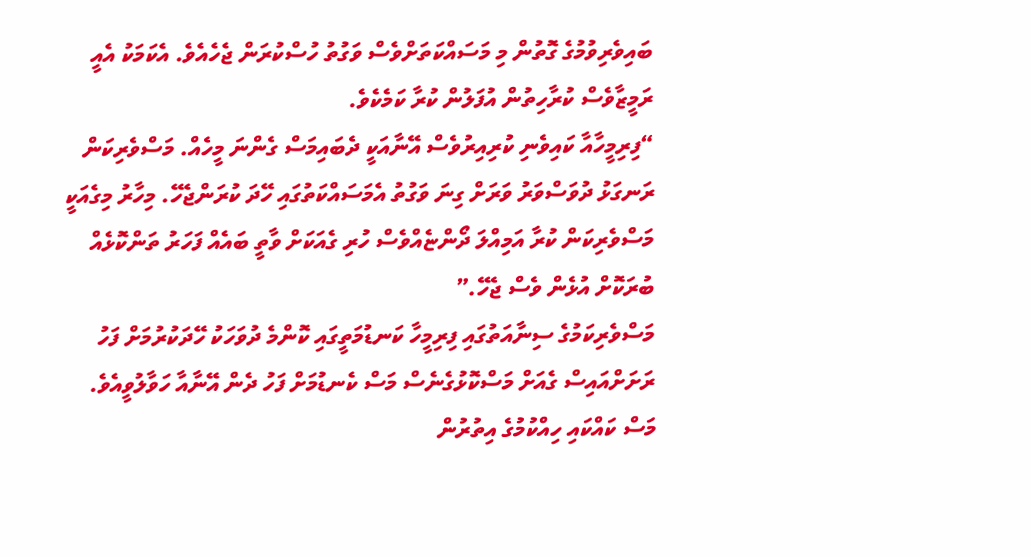ބައިވެރިވުމުގެ ގޮތުން މި މަސައްކަތަށްވެސް ވަގުތު ހުސްކުރަން ޖެހެއެވެ. އެކަމަކު އެއީ ރަމީޒާވެސް ކުރާހިތުން އުފަލުން ކުރާ ކަމެކެވެ.
“ފިރިމީހާއާ ކައިވެނި ކުރިއިރުވެސް އޭނާއަކީ ދެބައިމަސް ގެންނަ މީހެއް. މަސްވެރިކަން ރަނގަޅު ދުވަސްވަރު ވަރަށް ގިނަ ވަގުތު އެމަސައްކަތުގައި ހޭދަ ކުރަންޖެހޭ. މިހާރު މިގެއަކީ މަސްވެރިކަން ކުރާ އަމިއްލަ ދޯންޏެއްވެސް ހުރި ގެއަކަށް ވާތީ ބައެއް ފަހަރު ތަންކޮޅެއް ބުރަކޮށް އުޅެން ވެސް ޖެހޭ.”
މަސްވެރިކަމުގެ ސިނާއަތުގައި ފިރިމީހާ ކަނޑުމަތީގައި ކޮންމެ ދުވަހަކު ހޭދަކުރުމަށް ފަހު ރަށަށްއައިސް ގެއަށް މަސްކޮޅުގެނެސް މަސް ކެނޑުމަށް ފަހު ދެން އޭނާއާ ހަވާލުވީއެވެ. މަސް ކައްކައި ހިއްކުމުގެ އިތުރުން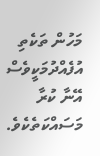މަހުން ތަކެތި އުފެއްދުމަކީވެސް އޭނާ ކުރާ މަސައްކަތެކެވެ.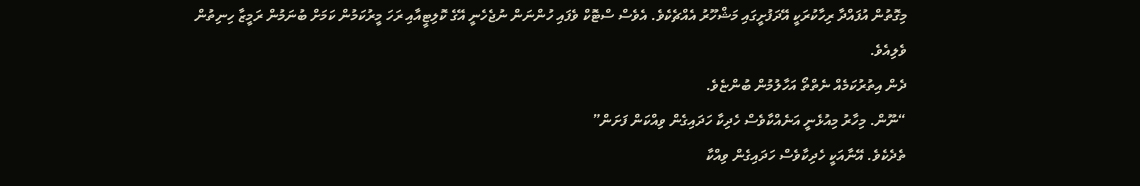މިގޮތުން އުފައްދާ ރިހާކުރަކީ އޭދަފުށީގައި މަޝްހޫރު އެއްޗެކެވެ. އެވެސް ސްޓޮކް ވެފައި ހުންނަން ނުޖެހެނީ އޭގެ ކޮލިޓީއާއި ރަހަ މީރުކަމުން ކަމަށް ބުނަމުން ރަމީޒާ ހިނިތުން ވެލިއެވެ.
ދެން އިތުރުކަމެއް ނެތްތޯ އަހާލުމުން ބުންޏެވެ.
“ނޫން. މިހާރު މިއުޅެނީ އަނެއްކާވެސް ހެދިކާ ހަދައިގެން ވިއްކަން ފަށަން”
ތެދެކެވެ. އޭނާއަކީ ހެދިކާވެސް ހަދައިގެން ވިއްކާ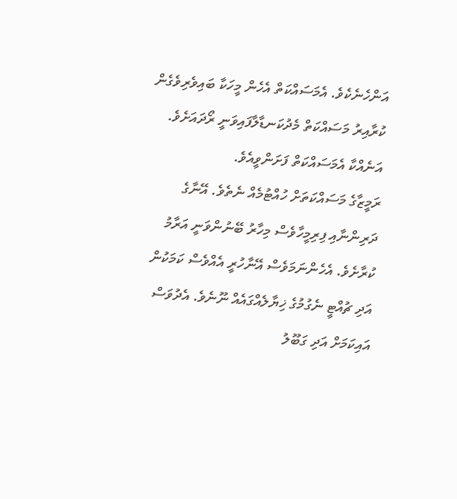އަންހެނެކެވެ. އެމަސައްކަތް އެހެން މީހަކާ ބައިވެރިވެގެން ކުރާއިރު މަސައްކަތް މެދުކަނޑާލާފައިވަނީ ރޯދައަށެވެ. އަނެއްކާ އެމަސައްކަތް ފަށަންވީއެވެ.
ރަމީޒާގެ މަސައްކަތަށް ހުއްޓުމެއް ނެތެވެ. އޭނާގެ ދަރިންނާއި ފިރިމީހާވެސް މިހާރު ބޭނުންވަނީ އަރާމު ކުރާށެވެ. އެހެންނަމަވެސް އޭނާހުރީ އެއްވެސް ކަމަކުން އަދި ޗުއްޓީ ނެގުމުގެ ޚިޔާލެއްގައެއް ނޫނެވެ. އެދުވަސް އައިކަމަށް އަދި ގަބޫލު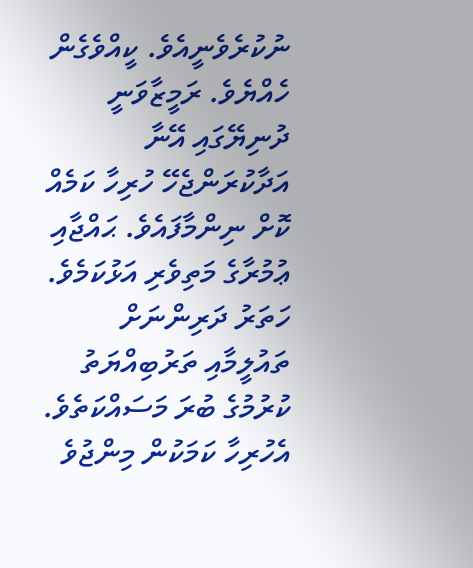ނުކުރެވެނީއެވެ. ކީއްވެގެން ހެއްޔެވެ. ރަމީޒާވަނީ ދުނިޔޭގައި އޭނާ އަދާކުރަންޖެހޭ ހުރިހާ ކަމެއް ކޮށް ނިންމާފައެވެ. ޙައްޖާއި ޢުމުރާގެ މަތިވެރި އަޅުކަމެވެ. ހަތަރު ދަރިންނަށް ތައުލީމާއި ތަރުބިއްޔަތު ކުރުމުގެ ބުރަ މަސައްކަތެވެ. އެހުރިހާ ކަމަކުން މިންޖުވެ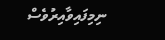ނިމިފައިވާއިރުވެސް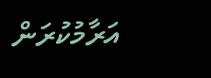އަރާމުކުރަން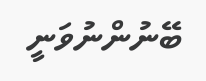ބޭނުންނުވަނީ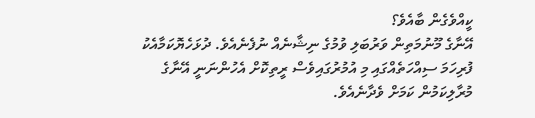ކީއްވެގެން ބާއެވެ؟
އޭނާގެ މޫނުމަތިން ވަރުބަލި ވުމުގެ ނިޝާނެއް ނުފެނެއެވެ. ދުޅަހެޔޮކަމާއެކު ފުރިހަމަ ސިއްހަތެއްގައި މި އުމުރުގައިވެސް ރީތިކޮށް އެހުންނަނީ އޭނާގެ މުރާލިކަމުން ކަމަށް ވެދާނެއެވެ.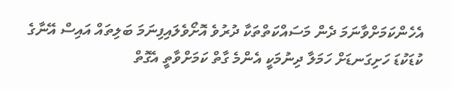އެހެންކަމަށްވާނަމަ ދެން މަސައްކަތްތަކާ ދުރުވެ އޮށޯވެލައިފިނަމަ ބަލިތައް އައިސް އޭނާގެ ކުޑަކުޑަ ހަށިގަނޑަށް ހަމަލާ ދިނުމަކީ އެންމެ ގާތް ކަމަށްވާތީ އެގޮތް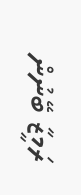ރަމީޒާ ބޭނުން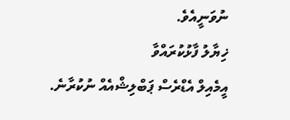ނުވަނީއެވެ.
ޚިޔާލު ފާޅުކުރައްވާ
އީމެއިލް އެޑްރެސް ޕަބްލިޝްއެއް ނުކުރާނެ.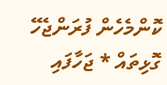ކޮންމެހެން ފުރަންޖެހޭ ގޮޅިތައް * ޖަހާފައި